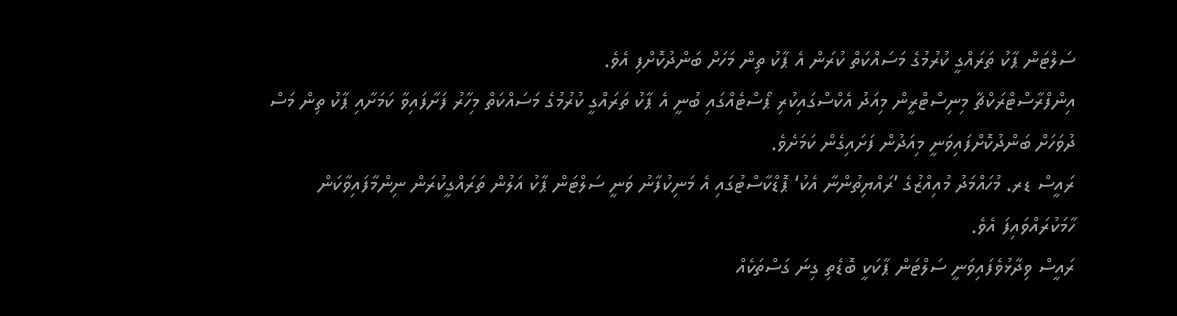ސަލްޓަން ޕާކު ތަރައްގީ ކުރުމުގެ މަސައްކަތް ކުރަން އެ ޕާކު ތިން މަހަށް ބަންދުކޮށްފި އެވެ.
އިންފްރާސްޓްރަކްޗާ މިނިސްޓްރީން މިއަދު އެކްސްގައިކުރި ޕޯސްޓެއްގައި ބުނީ އެ ޕާކު ތަރައްގީ ކުރުމުގެ މަސައްކަތް މިހާރު ފަށާފައިވާ ކަމަށާއި ޕާކު ތިން މަސް ދުވަހަށް ބަންދުކޮށްފައިވަނީ މިއަދުން ފަށައިގެން ކަމަށެވެ.
ރައީސް ޑރ. މުހައްމަދު މުއިއްޒުގެ ’ރައްޔިތުންނާ އެކު‘ ޕޮޑްކާސްޓުގައި އެ މަނިކުފާނު ވަނީ ސަލްޓަން ޕާކު އަލުން ތަރައްގީކުރަން ނިންމާފައިވާކަން ހާމަކުރައްވައިފަ އެވެ.
ރައީސް ވިދާޅުވެފައިވަނީ ސަލްޓަން ޕާކަކީ ބޮޑެތި ގިނަ ގަސްތަކެއް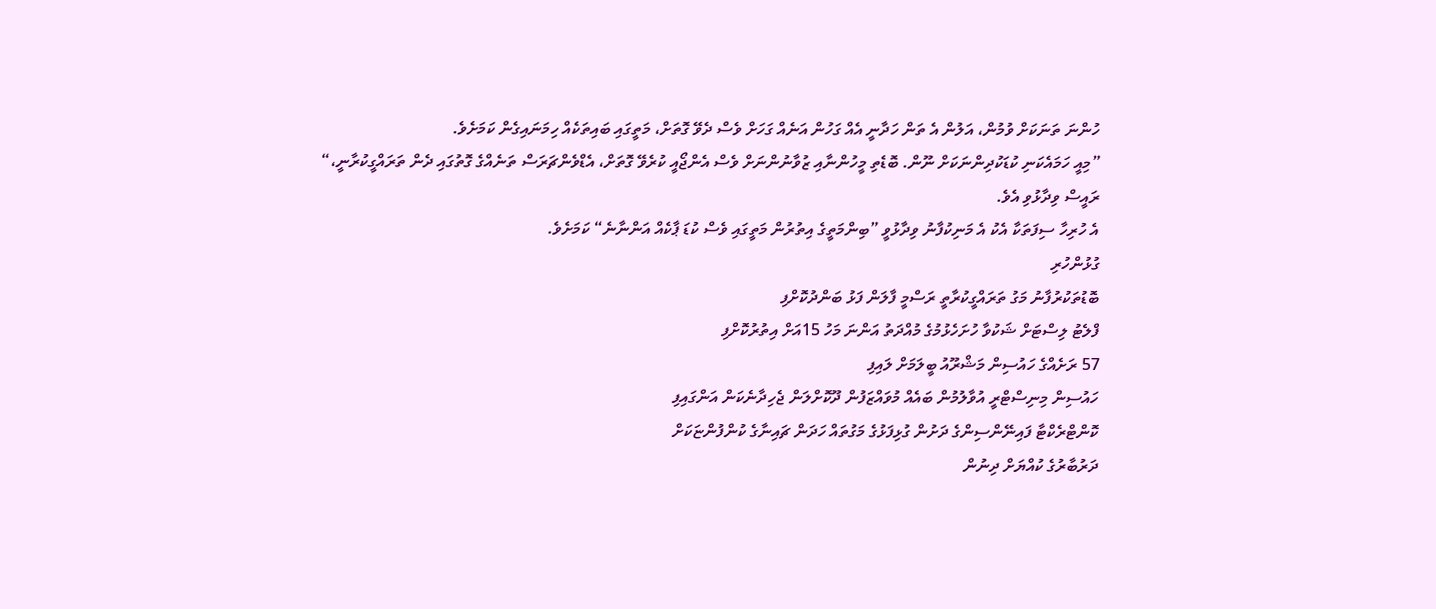ހުންނަ ތަނަކަށް ވުމުން، އަލުން އެ ތަން ހަދާނީ އެއް ގަހުން އަނެއް ގަހަށް ވެސް ދެވޭ ގޮތަށް، މަތީގައި ބައިތަކެއް ހިމަނައިގެން ކަމަށެވެ.
”މިއީ ހަމައެކަނި ކުޑަކުދިންނަކަށް ނޫން. ބޮޑެތި މީހުންނާއި ޒުވާނުންނަށް ވެސް އެންޖޯއީ ކުރެވޭ ގޮތަށް، އެޑްވެންޗަރަސް ތަނެއްގެ ގޮތުގައި ދެން ތަރައްގީކުރާނީ،“ ރައީސް ވިދާޅުވި އެވެ.
އެ ހުރިހާ ސިފަތަކާ އެކު އެ މަނިކުފާނު ވިދާޅުވީ ”ބިންމަތީގެ އިތުރުން މަތީގައި ވެސް ކުޑަ ޕާކެއް އަންނާނެ“ ކަމަށެވެ.
ގުޅުންހުރި
ބޮޑުތަކުރުފާނު މަގު ތަރައްގީކުރާތީ ރަސްމީ ފާލަން ފަޅު ބަންދުކޮށްފި
ފްލެޓު ލިސްޓަށް ޝަކުވާ ހުށަހެޅުމުގެ މުއްދަތު އަންނަ މަހު 15އަށް އިތުރުކޮށްފި
57 ރަށެއްގެ ހައުސިން މަޝްރޫއު ބީލަމަށް ލައިފި
ހައުސިން މިނިސްޓްރީ އުވާލުމުން ބައެއް މުވައްޒަފުން ދޫކޮށްލަން ޖެހިދާނެކަން އަންގައިފި
ކޮންޓްރެކްޓާ ފައިނޭންސިންގެ ދަށުން ގުޅިފަޅުގެ މަގުތައް ހަދަން ޗައިނާގެ ކުންފުންޏަކަށް
ދަރުބާރުގެ ކުއްޔަށް ދިނުން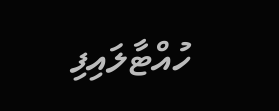ހުއްޓާލައިފި